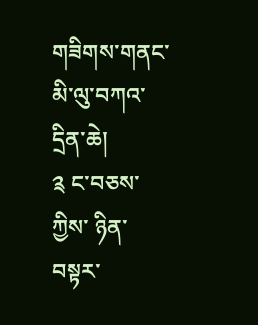གཟིགས་གནང་མི་ལུ་བཀའ་དྲིན་ཆེ།
༉ ང་བཅས་ཀྱིས་ ཉིན་བསྟར་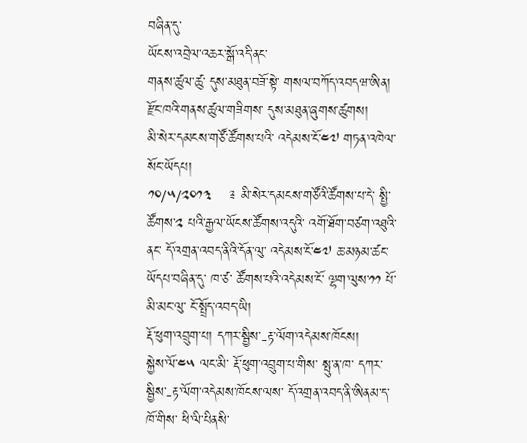བཞིན་དུ་
ཡོངས་འབྲེལ་འཆར་སྒོ་འདི་ནང་
གནས་ཚུལ་ཚུ་ དུས་མཐུན་བཟོ་སྟེ་ གསལ་བཀོད་འབདཝ་ཨིན།
རྫོང་ཁའི་གནས་ཚུལ་གཟིགས་ དུས་མཐུན་ཞུགས་ཚུགས།
མི་སེར་དམངས་གཙོ་ཚོགས་པའི་ འདེམས་ངོ་༤༧ གཏན་འཁེལ་སོང་ཡོདཔ།
༡༠/༥/༢༠༡༣    ༉ མི་སེར་དམངས་གཙོའི་ཚོགས་པ་དེ་ སྤྱི་ཚོགས་༢ པའི་རྒྱལ་ཡོངས་ཚོགས་འདུའི་ འགོ་ཐོག་བཙག་འཐུའི་ནང་ དོ་འགྲན་འབད་ནིའི་དོན་ལུ་ འདེམས་ངོ་༤༧ ཆ་མཉམ་ཚང་ཡོདཔ་བཞིན་དུ་ ཁ་ཙ་ ཚོགས་པའི་འདེམས་ངོ་ ལྷག་ལུས་༡༡ པོ་ མི་མང་ལུ་ ངོ་སྤྲོད་འབད་ཡི།
རྡོ་ཕུག་འབྲུག་པ། དཀར་སྦྱིས་-རྟ་ལོག་འདེམས་ཁོངས།
སྐྱེས་ལོ་༤༥ ལང་མི་ རྡོ་ཕུག་འབྲུག་པ་གིས་ སྤུ་ན་ཁ་ དཀར་སྦྱིས་-རྟ་ལོག་འདེམས་ཁོངས་ལས་ དོ་འགྲན་འབད་ནི་ཨིནམ་ད་ ཁོ་གིས་ ཕི་ལི་པིནསི་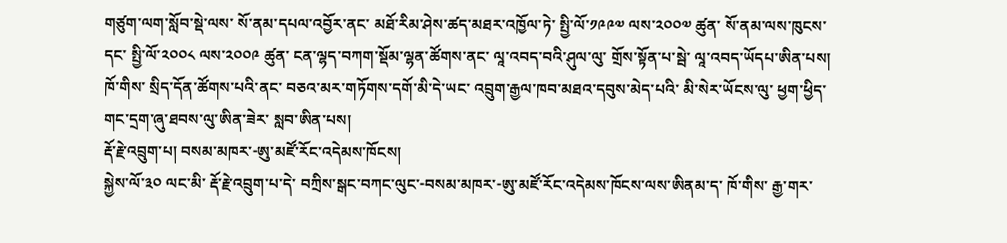གཙུག་ལག་སློབ་སྡེ་ལས་ སོ་ནམ་དཔལ་འབྱོར་ནང་ མཐོ་རིམ་ཤེས་ཚད་མཐར་འཁྱོལ་ཏེ་ སྤྱི་ལོ་༡༩༩༧ ལས་༢༠༠༧ ཚུན་ སོ་ནམ་ལས་ཁུངས་དང་ སྤྱི་ལོ་༢༠༠༨ ལས་༢༠༠༩ ཚུན་ ངན་ལྷད་བཀག་སྡོམ་ལྷན་ཚོགས་ནང་ ལཱ་འབད་བའི་ཤུལ་ལུ་ གྲོས་སྟོན་པ་སྦེ་ ལཱ་འབད་ཡོདཔ་ཨིན་པས།
ཁོ་གིས་ སྲིད་དོན་ཚོགས་པའི་ནང་ བཅའ་མར་གཏོགས་དགོ་མི་དེ་ཡང་ འབྲུག་རྒྱལ་ཁབ་མཐའ་དབུས་མེད་པའི་ མི་སེར་ཡོངས་ལུ་ ཕྱག་ཕྱིད་གང་དྲག་ཞུ་ཐབས་ལུ་ཨིན་ཟེར་ སླབ་ཨིན་པས།
རྡོ་རྗེ་འབྲུག་པ། བསམ་མཁར་-ཨུ་མཛོ་རོང་འདེམས་ཁོངས།
སྐྱེས་ལོ་༣༠ ལང་མི་ རྡོ་རྗེ་འབྲུག་པ་དེ་ བཀྲིས་སྒང་བཀང་ལུང་-བསམ་མཁར་-ཨུ་མཛོ་རོང་འདེམས་ཁོངས་ལས་ཨིནམ་ད་ ཁོ་གིས་ རྒྱ་གར་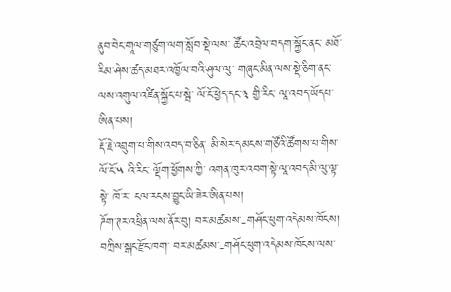ནུབ་བེང་གཱལ་གཙུག་ལག་སློབ་སྡེ་ལས་ ཚོང་འབྲེལ་བདག་སྐྱོང་ནང་ མཐོ་རིམ་ཤེས་ཚད་མཐར་འཁྱོལ་བའི་ཤུལ་ལུ་ གཞུང་མིན་ལས་སྡེ་ཅིག་ནང་ ལས་འགུལ་འཛིན་སྐྱོང་པ་སྦེ་ ལོ་ངོ་ཕྱེད་དང་༣ གྱི་རིང་ ལཱ་འབད་ཡོདཔ་ཨིན་པས།
རྡོ་རྗེ་འབྲུག་པ་གིས་འབད་བ་ཅིན་ མི་སེར་དམངས་གཙོའི་ཚོགས་པ་གིས་ ལོ་ངོ་༥ འི་རིང་ ལྡོག་ཕྱོགས་ཀྱི་ འགན་ཁུར་འབག་སྟེ་ལཱ་འབད་མི་ལུ་ལྟ་སྟེ་ ཁོ་ར་ ངལ་རངས་བྱུང་ཡི་ཟེར་ཨིན་པས།
ཌོག་ཊར་འཕྲིན་ལས་ནོར་བུ། བར་མཚམས་-གཤོང་ཕུག་འདེམས་ཁོངས།
བཀྲིས་སྒང་རྫོང་ཁག་ བར་མཚམས་-གཤོང་ཕུག་འདེམས་ཁོངས་ལས་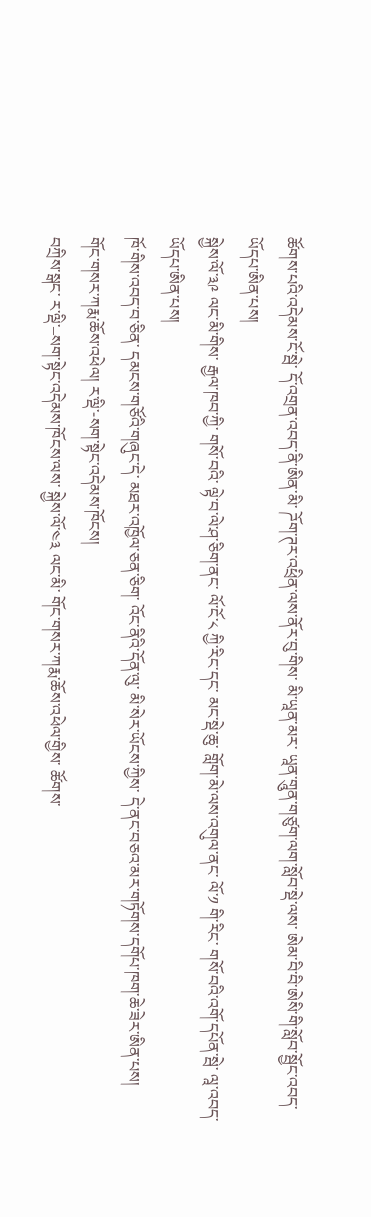ཚོགས་པའི་འདེམས་ངོ་སྦེ་ དོ་འགྲན་འབད་ནི་ཨིན་མི་ ཌོག་ཊར་འཕྲིན་ལས་ནོར་བུ་གིས་ མི་ཡཱན་མར་ ཡཱན་གཱུན་གཙུག་ལག་སློབ་སྡེ་ལས་ ཨེམ་བི་བི་ཨེསི་གི་སློབ་སྦྱོང་འབད་ཡོདཔ་ཨིན་པས།
སྐྱེས་ལོ་༣༩ ལང་མི་གིས་ རྒྱལ་ཁབ་ཀྱི་ གསོ་བའི་ ལྟེ་བ་ལེ་ཤ་ཅིག་ནང་ ལོ་ངོ་༨ ཀྱི་རིང་དང་ མང་སྡེ་ཆུ་ གློག་མེ་ལས་འགུལ་ནང་ ལོ་༡ གི་རིང་ གསོ་བའི་འགོ་དཔོན་སྦེ་ ལཱ་འབད་ཡོདཔ་ཨིན་པས།
ཁོ་གིས་འབད་བ་ཅིན་ དམངས་གཙོའི་གཞུང་དེ་ མཐར་འཁྱོལ་ཅན་ཅིག་ འོང་ནིའི་དོན་ལུ་ མི་སེར་ཡོངས་ཀྱིས་ དེ་ནང་བཅའ་མར་གཏོགས་དགོཔ་ཁག་ཆེ་ཟེར་ཨིན་པས།
གོང་གསར་ཀརྨ་ཆོས་འཕེལ། ར་ལྡི་-སག་སྟེང་འདེམས་ཁོངས།
བཀྲིས་སྒང་ ར་ལྡི་–སག་སྟེང་འདེམས་ཁོངས་ལས་ སྐྱེས་ལོ་༤༣ ལང་མི་ གོང་གསར་ཀརྨ་ཆོས་འཕེལ་གྱིས་ ཚོགས་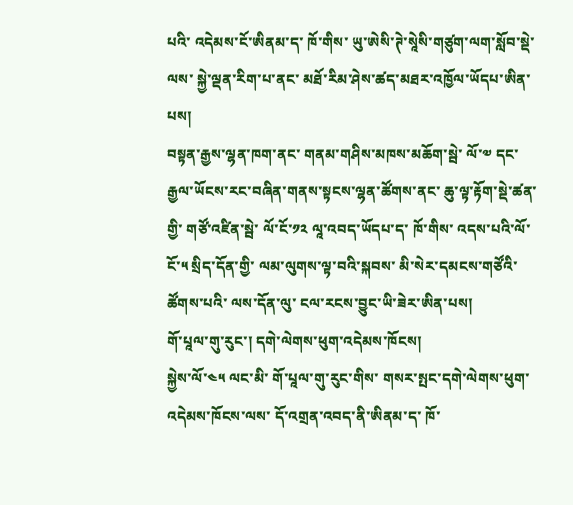པའི་ འདེམས་ངོ་ཨིནམ་ད་ ཁོ་གིས་ ཡུ་ཨེསི་ཊེ་སཱེསི་གཙུག་ལག་སློབ་སྡེ་ལས་ སྐྱེ་ལྡན་རིག་པ་ནང་ མཐོ་རིམ་ཤེས་ཚད་མཐར་འཁྱོལ་ཡོདཔ་ཨིན་པས།
བསྟན་རྒྱས་ལྷན་ཁག་ནང་ གནམ་གཤིས་མཁས་མཆོག་སྦེ་ ལོ་༧ དང་ རྒྱལ་ཡོངས་རང་བཞིན་གནས་སྟངས་ལྷན་ཚོགས་ནང་ ཆུ་ལྟ་རྟོག་སྡེ་ཚན་གྱི་ གཙོ་འཛིན་སྦེ་ ལོ་ངོ་༡༢ ལཱ་འབད་ཡོདཔ་ད་ ཁོ་གིས་ འདས་པའི་ལོ་ངོ་༥ སྲིད་དོན་གྱི་ ལམ་ལུགས་ལྟ་བའི་སྐབས་ མི་སེར་དམངས་གཙོའི་ཚོགས་པའི་ ལས་དོན་ལུ་ ངལ་རངས་བྱུང་ཡི་ཟེར་ཨིན་པས།
གོ་པཱལ་གུ་རུང་། དགེ་ལེགས་ཕུག་འདེམས་ཁོངས།
སྐྱེས་ལོ་༤༥ ལང་མི་ གོ་པཱལ་གུ་རུང་གིས་ གསར་སྤང་དགེ་ལེགས་ཕུག་འདེམས་ཁོངས་ལས་ དོ་འགྲན་འབད་ནི་ཨིནམ་ད་ ཁོ་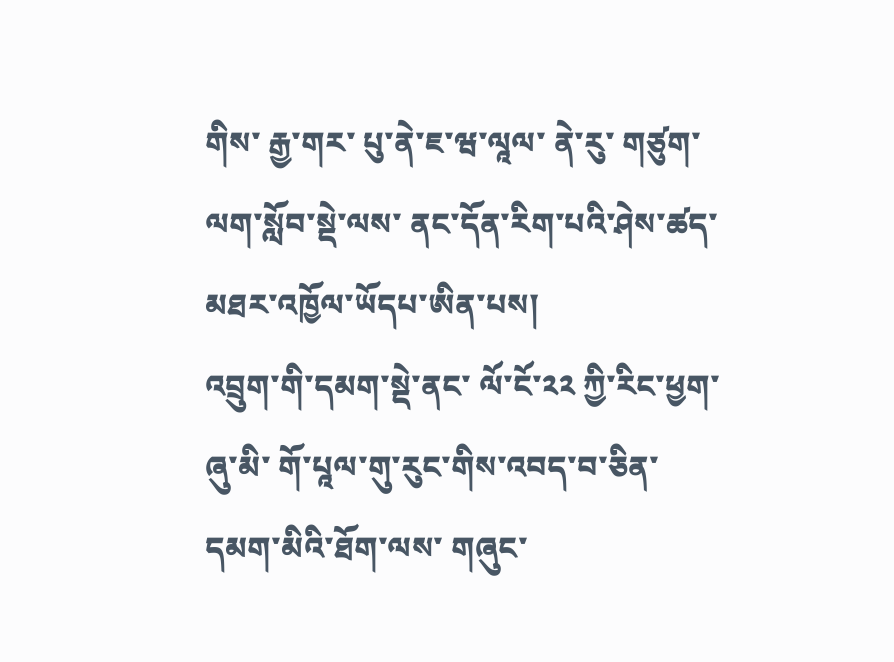གིས་ རྒྱ་གར་ པུ་ནེ་ཇ་ཝ་ལཱལ་ ནེ་རུ་ གཙུག་ལག་སློབ་སྡེ་ལས་ ནང་དོན་རིག་པའི་ཤེས་ཚད་ མཐར་འཁྱོལ་ཡོདཔ་ཨིན་པས།
འབྲུག་གི་དམག་སྡེ་ནང་ ལོ་ངོ་༢༢ ཀྱི་རིང་ཕྱག་ཞུ་མི་ གོ་པཱལ་གུ་རུང་གིས་འབད་བ་ཅིན་ དམག་མིའི་ཐོག་ལས་ གཞུང་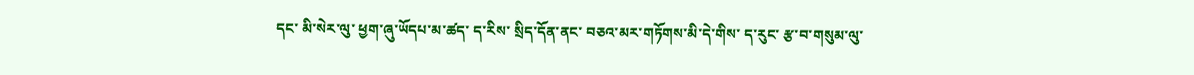དང་ མི་སེར་ལུ་ ཕྱག་ཞུ་ཡོདཔ་མ་ཚད་ ད་རིས་ སྲིད་དོན་ནང་ བཅའ་མར་གཏོགས་མི་དེ་གིས་ ད་རུང་ རྩ་བ་གསུམ་ལུ་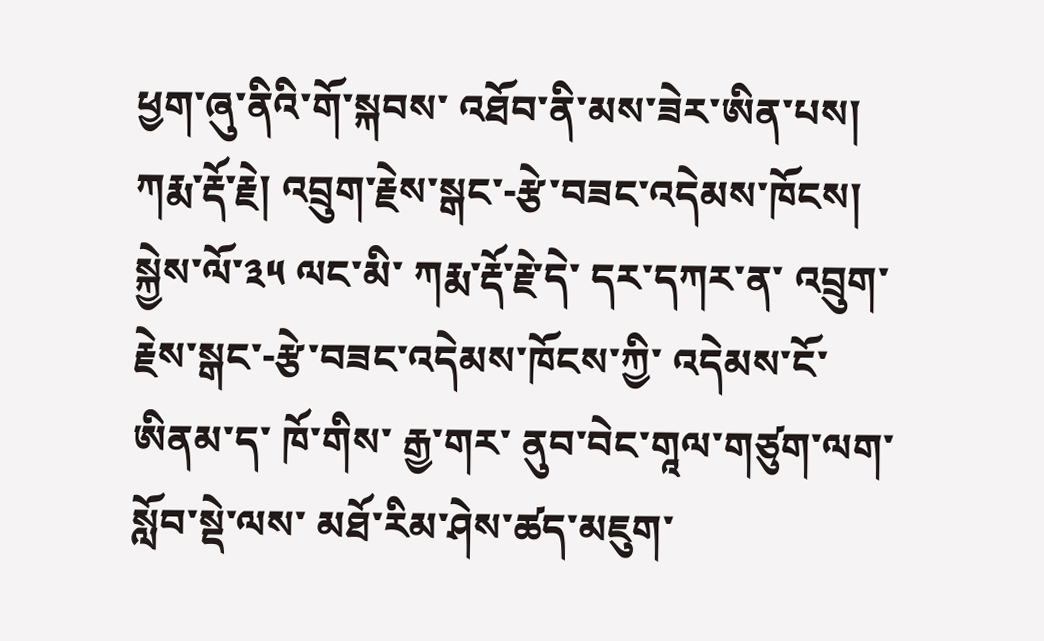ཕྱག་ཞུ་ནིའི་གོ་སྐབས་ འཐོབ་ནི་མས་ཟེར་ཨིན་པས།
ཀརྨ་རྡོ་རྗེ། འབྲུག་རྗེས་སྒང་-རྩེ་བཟང་འདེམས་ཁོངས།
སྐྱེས་ལོ་༣༥ ལང་མི་ ཀརྨ་རྡོ་རྗེ་དེ་ དར་དཀར་ན་ འབྲུག་རྗེས་སྒང་-རྩེ་བཟང་འདེམས་ཁོངས་ཀྱི་ འདེམས་ངོ་ཨིནམ་ད་ ཁོ་གིས་ རྒྱ་གར་ ནུབ་བེང་གཱལ་གཙུག་ལག་སློབ་སྡེ་ལས་ མཐོ་རིམ་ཤེས་ཚད་མཇུག་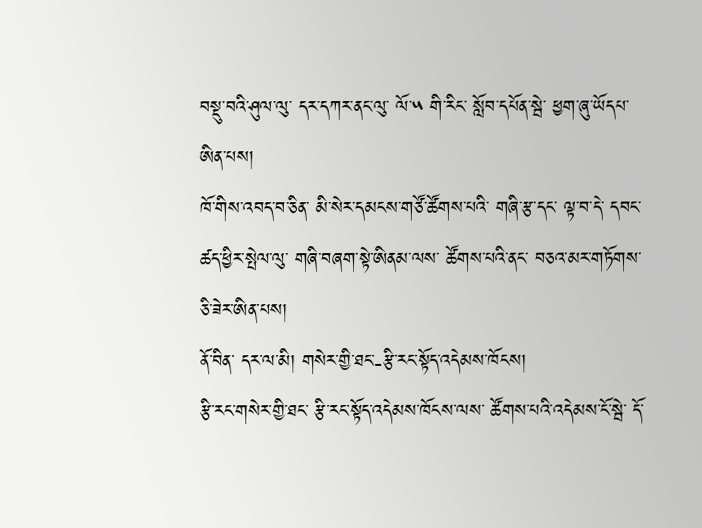བསྡུ་བའི་ཤུལ་ལུ་ དར་དཀར་ནང་ལུ་ ལོ་༥ གི་རིང་ སློབ་དཔོན་སྦེ་ ཕྱག་ཞུ་ཡོདཔ་ཨིན་པས།
ཁོ་གིས་འབད་བ་ཅིན་ མི་སེར་དམངས་གཙོ་ཚོགས་པའི་ གཞི་རྩ་དང་ ལྟ་བ་དེ་ དབང་ཚད་ཕྱིར་སྤེལ་ལུ་ གཞི་བཞག་སྟེ་ཨིནམ་ལས་ ཚོགས་པའི་ནང་ བཅའ་མར་གཏོགས་ཅི་ཟེར་ཨིན་པས།
ནོ་བིན་ དར་ལ་མི། གསེར་གྱི་ཐང་-རྩི་རང་སྟོད་འདེམས་ཁོངས།
རྩི་རང་གསེར་གྱི་ཐང་ རྩི་རང་སྟོད་འདེམས་ཁོངས་ལས་ ཚོགས་པའི་འདེམས་ངོ་སྦེ་ དོ་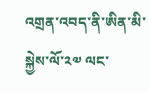འགྲན་འབད་ནི་ཨིན་མི་ སྐྱེས་ལོ་༢༧ ལང་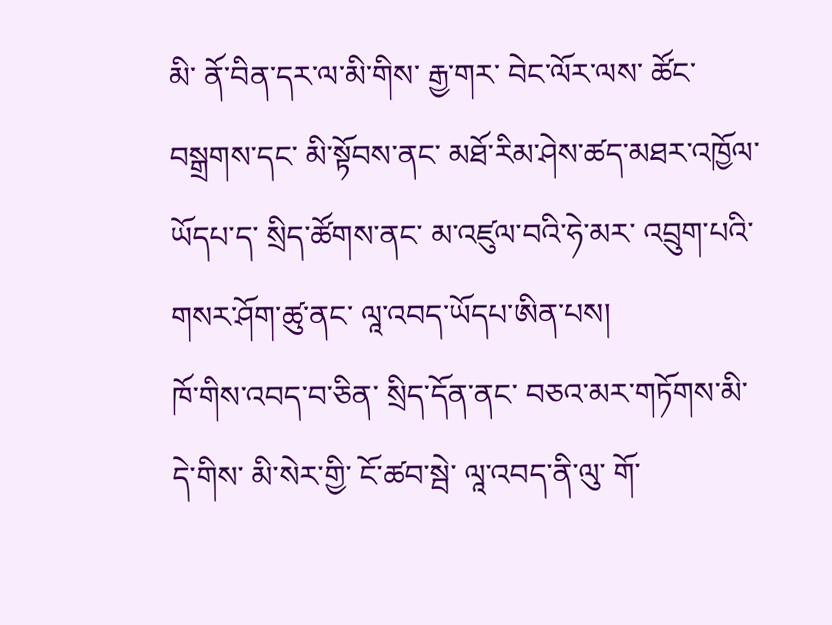མི་ ནོ་བིན་དར་ལ་མི་གིས་ རྒྱ་གར་ བེང་ལོར་ལས་ ཚོང་བསྒྲགས་དང་ མི་སྟོབས་ནང་ མཐོ་རིམ་ཤེས་ཚད་མཐར་འཁྱོལ་ཡོདཔ་ད་ སྲིད་ཚོགས་ནང་ མ་འཛུལ་བའི་ཧེ་མར་ འབྲུག་པའི་གསར་ཤོག་ཚུ་ནང་ ལཱ་འབད་ཡོདཔ་ཨིན་པས།
ཁོ་གིས་འབད་བ་ཅིན་ སྲིད་དོན་ནང་ བཅའ་མར་གཏོགས་མི་དེ་གིས་ མི་སེར་གྱི་ ངོ་ཚབ་སྦེ་ ལཱ་འབད་ནི་ལུ་ གོ་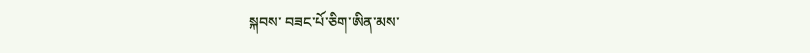སྐབས་ བཟང་པོ་ཅིག་ཨིན་མས་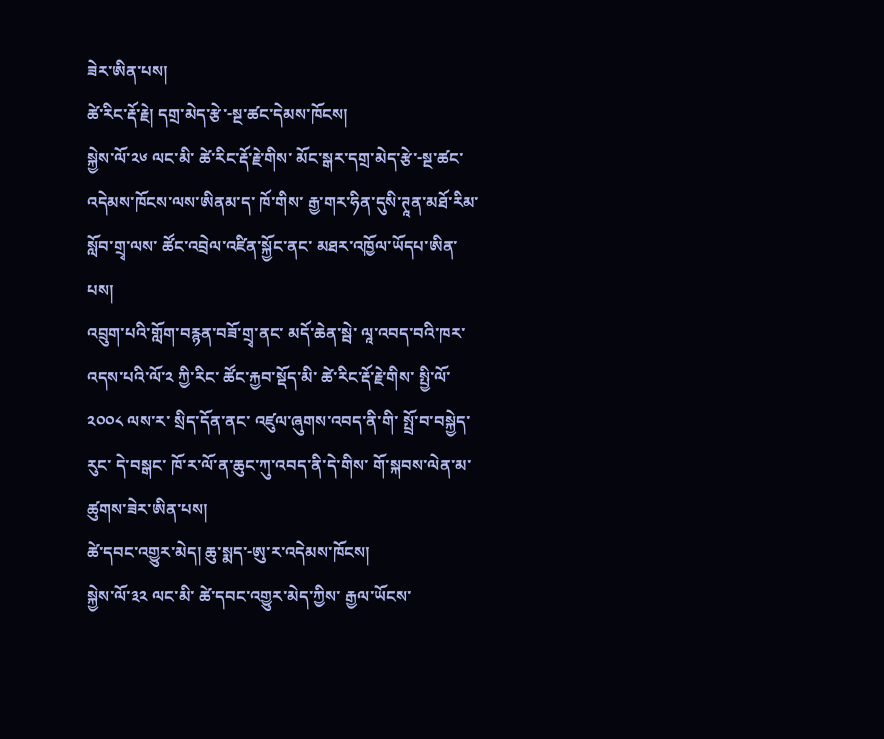ཟེར་ཨིན་པས།
ཚེ་རིང་རྡོ་རྗེ། དགྲ་མེད་རྩེ་-སྔ་ཚང་དེམས་ཁོངས།
སྐྱེས་ལོ་༢༦ ལང་མི་ ཚེ་རིང་རྡོ་རྗེ་གིས་ མོང་སྒར་དགྲ་མེད་རྩེ་-སྔ་ཚང་འདེམས་ཁོངས་ལས་ཨིནམ་ད་ ཁོ་གིས་ རྒྱ་གར་ཧིན་དུསི་ཊཱན་མཐོ་རིམ་སློབ་གྲྭ་ལས་ ཚོང་འབྲེལ་འཛིན་སྐྱོང་ནང་ མཐར་འཁྱོལ་ཡོདཔ་ཨིན་པས།
འབྲུག་པའི་གློག་བརྙན་བཟོ་གྲྭ་ནང་ མདོ་ཆེན་སྦེ་ ལཱ་འབད་བའི་ཁར་ འདས་པའི་ལོ་༢ ཀྱི་རིང་ ཚོང་རྐྱབ་སྡོད་མི་ ཚེ་རིང་རྡོ་རྗེ་གིས་ སྤྱི་ལོ་༢༠༠༨ ལས་ར་ སྲིད་དོན་ནང་ འཛུལ་ཞུགས་འབད་ནི་གི་ སྤྲོ་བ་བསྐྱེད་རུང་ དེ་བསྒང་ ཁོ་ར་ལོ་ན་ཆུང་ཀུ་འབད་ནི་དེ་གིས་ གོ་སྐབས་ལེན་མ་ཚུགས་ཟེར་ཨིན་པས།
ཚེ་དབང་འགྱུར་མེད། ཆུ་སྨད་-ཨུ་ར་འདེམས་ཁོངས།
སྐྱེས་ལོ་༣༢ ལང་མི་ ཚེ་དབང་འགྱུར་མེད་ཀྱིས་ རྒྱལ་ཡོངས་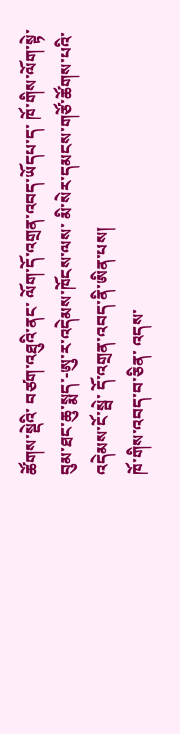ཚོགས་སྡེའི་ བཙག་འཐུའི་ནང་ ལོག་དོ་འགྲན་འབད་ཡོདཔ་ད་ ཁོ་གིས་ལོག་སྟེ་ བུམ་ཐང་ཆུ་སྨད་-ཨུ་ར་འདེམས་ཁོངས་ལས་ མི་སེར་དམངས་གཙོ་ཚོགས་པའི་འདེམས་ངོ་སྦེ་ དོ་འགྲན་འབད་ནི་ཨིན་པས།
ཁོ་གིས་འབད་བ་ཅིན་ འདས་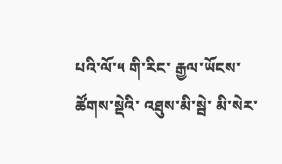པའི་ལོ་༥ གི་རིང་ རྒྱལ་ཡོངས་ཚོགས་སྡེའི་ འཐུས་མི་སྦེ་ མི་སེར་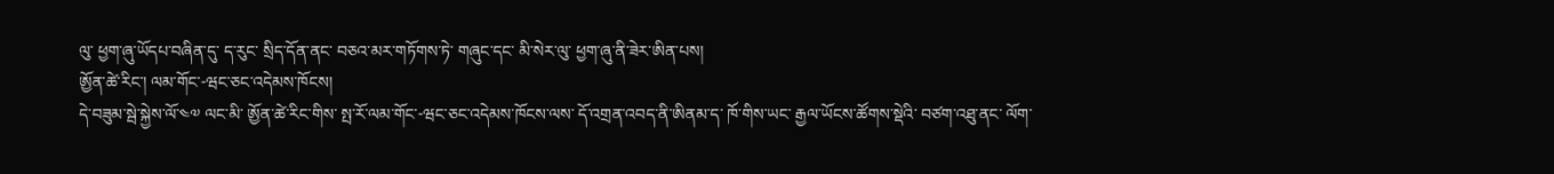ལུ་ ཕྱག་ཞུ་ཡོདཔ་བཞིན་དུ་ ད་རུང་ སྲིད་དོན་ནང་ བཅའ་མར་གཏོགས་ཏེ་ གཞུང་དང་ མི་སེར་ལུ་ ཕྱག་ཞུ་ནི་ཟེར་ཨིན་པས།
ཨྱོན་ཚེ་རིང་། ལམ་གོང་-ཝང་ཅང་འདེམས་ཁོངས།
དེ་བཟུམ་སྦེ་སྐྱེས་ལོ་༤༧ ལང་མི་ ཨྱོན་ཚེ་རིང་གིས་ སྤ་རོ་ལམ་གོང་-ཝང་ཅང་འདེམས་ཁོངས་ལས་ དོ་འགྲན་འབད་ནི་ཨིནམ་ད་ ཁོ་གིས་ཡང་ རྒྱལ་ཡོངས་ཚོགས་སྡེའི་ བཙག་འཐུ་ནང་ ལོག་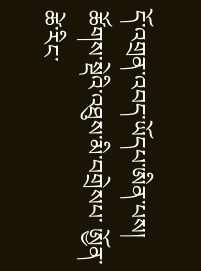དོ་འགྲན་འབད་ཡོདཔ་ཨིན་པས།
ཚོགས་སྡེའི་འཐུས་མི་བགྲེསཔ་ ཨྱོན་ཚེ་རིང་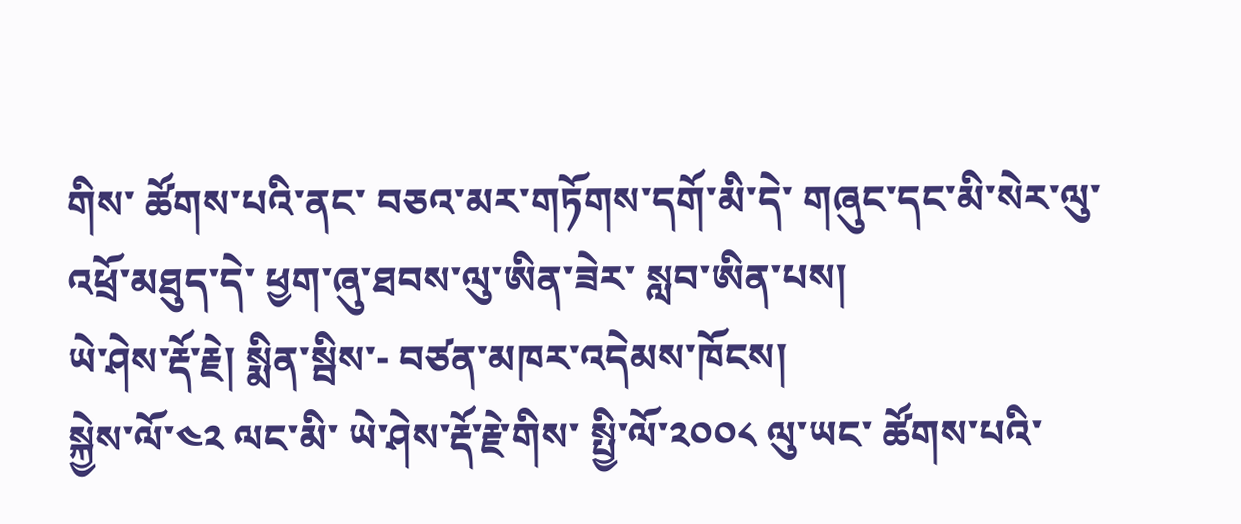གིས་ ཚོགས་པའི་ནང་ བཅའ་མར་གཏོགས་དགོ་མི་དེ་ གཞུང་དང་མི་སེར་ལུ་ འཕྲོ་མཐུད་དེ་ ཕྱག་ཞུ་ཐབས་ལུ་ཨིན་ཟེར་ སླབ་ཨིན་པས།
ཡེ་ཤེས་རྡོ་རྗེ། སྨིན་སྦིས་- བཙན་མཁར་འདེམས་ཁོངས།
སྐྱེས་ལོ་༤༢ ལང་མི་ ཡེ་ཤེས་རྡོ་རྗེ་གིས་ སྤྱི་ལོ་༢༠༠༨ ལུ་ཡང་ ཚོགས་པའི་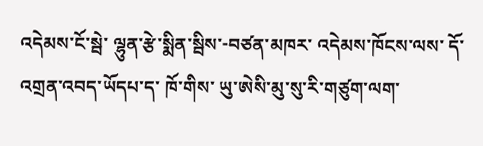འདེམས་ངོ་སྦེ་ ལྷུན་རྩེ་སྨིན་སྦིས་-བཙན་མཁར་ འདེམས་ཁོངས་ལས་ དོ་འགྲན་འབད་ཡོདཔ་ད་ ཁོ་གིས་ ཡུ་ཨེསི་མུ་སུ་རི་གཙུག་ལག་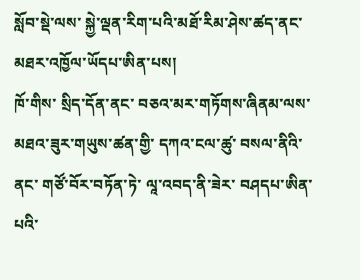སློབ་སྡེ་ལས་ སྐྱེ་ལྡན་རིག་པའི་མཐོ་རིམ་ཤེས་ཚད་ནང་མཐར་འཁྱོལ་ཡོདཔ་ཨིན་པས།
ཁོ་གིས་ སྲིད་དོན་ནང་ བཅའ་མར་གཏོགས་ཞིནམ་ལས་ མཐའ་ཟུར་གཡུས་ཚན་གྱི་ དཀའ་ངལ་ཚུ་ བསལ་ནིའི་ནང་ གཙོ་བོར་བཏོན་ཏེ་ ལཱ་འབད་ནི་ཟེར་ བཤདཔ་ཨིན་པའི་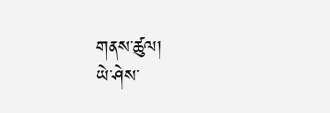གནས་ཚུལ།
ཡེ་ཤེས་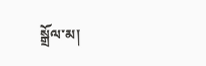སྒྲོལ་མ།